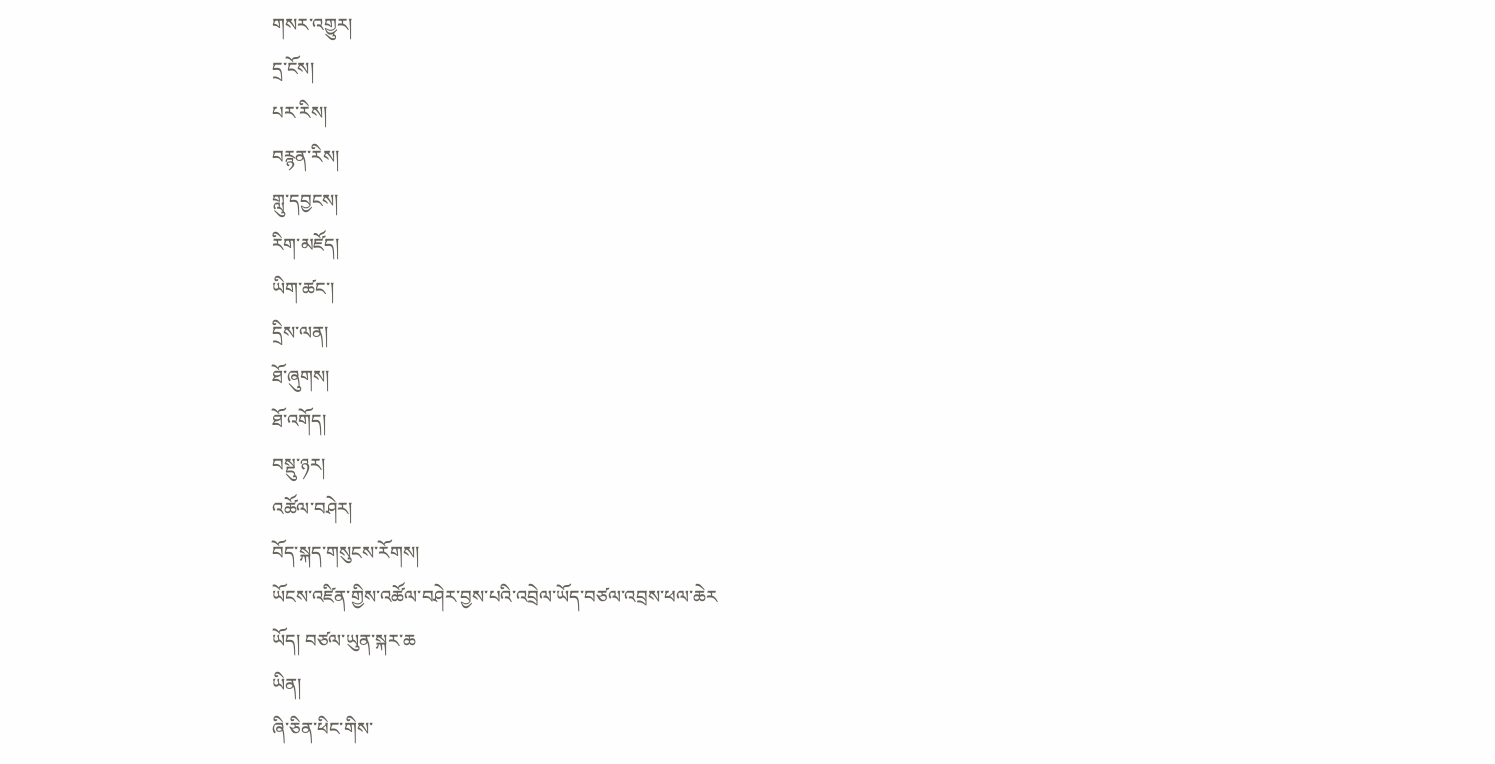གསར་འགྱུར།
དྲ་ངོས།
པར་རིས།
བརྙན་རིས།
གླུ་དབྱངས།
རིག་མཛོད།
ཡིག་ཚང་།
དྲིས་ལན།
ཐོ་ཞུགས།
ཐོ་འགོད།
བསྡུ་ཉར།
འཚོལ་བཤེར།
བོད་སྐད་གསུངས་རོགས།
ཡོངས་འཛིན་གྱིས་འཚོལ་བཤེར་བྱས་པའི་འབྲེལ་ཡོད་བཙལ་འབྲས་ཕལ་ཆེར
ཡོད། བཙལ་ཡུན་སྐར་ཆ
ཡིན།
ཞི་ཅིན་ཕིང་གིས་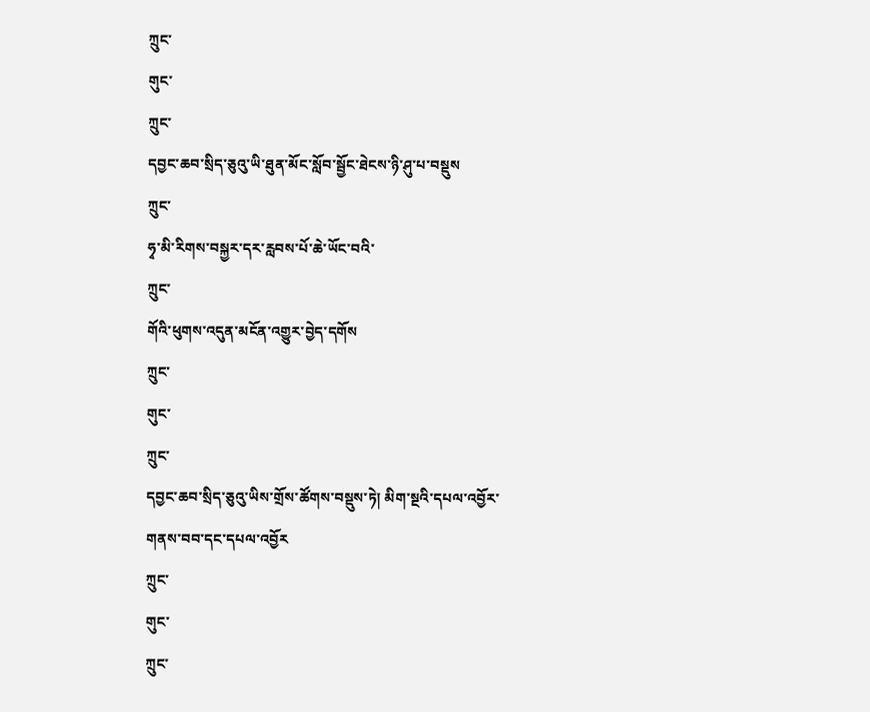ཀྲུང་
གུང་
ཀྲུང་
དབྱང་ཆབ་སྲིད་ཅུའུ་ཡི་ཐུན་མོང་སློབ་སྦྱོང་ཐེངས་ཉི་ཤུ་པ་བསྡུས
ཀྲུང་
ཧྭ་མི་རིགས་བསྐྱར་དར་རླབས་པོ་ཆེ་ཡོང་བའི་
ཀྲུང་
གོའི་ཕུགས་འདུན་མངོན་འགྱུར་བྱེད་དགོས
ཀྲུང་
གུང་
ཀྲུང་
དབྱང་ཆབ་སྲིད་ཅུའུ་ཡིས་གྲོས་ཚོགས་བསྡུས་ཏེ། མིག་སྔའི་དཔལ་འབྱོར་གནས་བབ་དང་དཔལ་འབྱོར
ཀྲུང་
གུང་
ཀྲུང་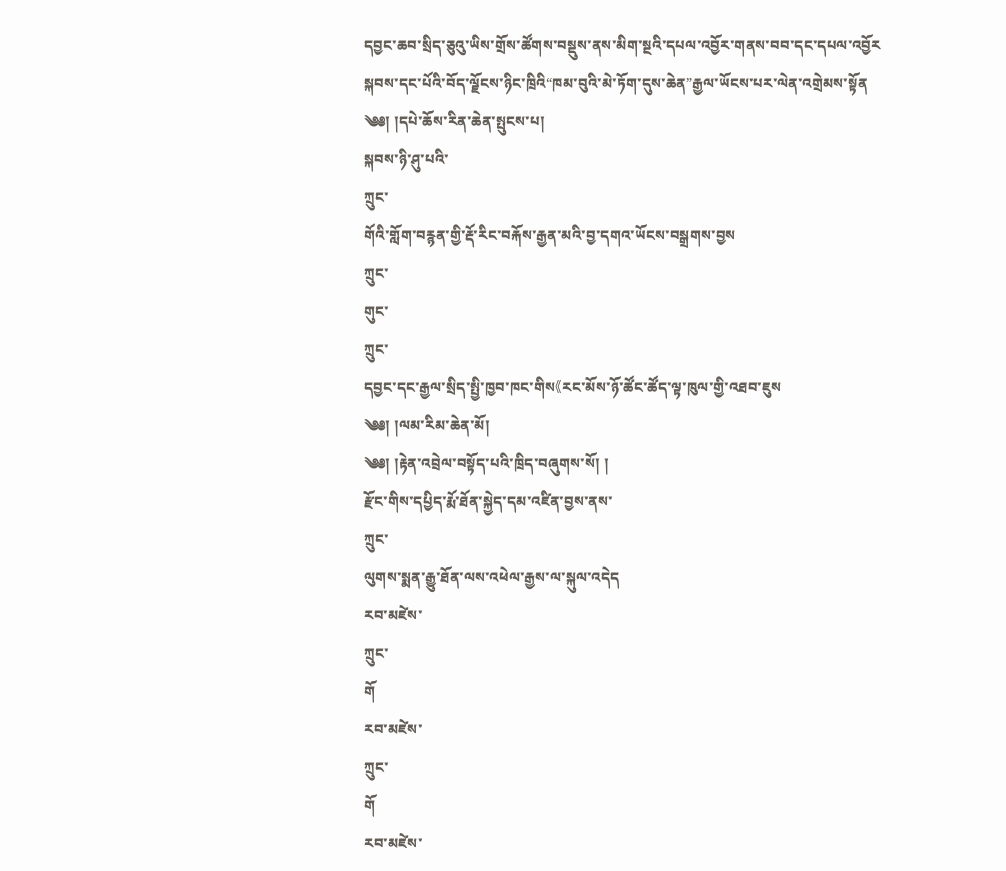དབྱང་ཆབ་སྲིད་ཅུའུ་ཡིས་གྲོས་ཚོགས་བསྡུས་ནས་མིག་སྔའི་དཔལ་འབྱོར་གནས་བབ་དང་དཔལ་འབྱོར
སྐབས་དང་པོའི་བོད་ལྗོངས་ཉིང་ཁྲིའི“ཁམ་བུའི་མེ་ཏོག་དུས་ཆེན”རྒྱལ་ཡོངས་པར་ལེན་འགྲེམས་སྟོན
༄༅། །དཔེ་ཆོས་རིན་ཆེན་སྤུངས་པ།
སྐབས་ཉི་ཤུ་པའི་
ཀྲུང་
གོའི་གློག་བརྙན་གྱི་རྡོ་རིང་བརྐོས་རྒྱན་མའི་བྱ་དགའ་ཡོངས་བསྒྲགས་བྱས
ཀྲུང་
གུང་
ཀྲུང་
དབྱང་དང་རྒྱལ་སྲིད་སྤྱི་ཁྱབ་ཁང་གིས《རང་མོས་ཉོ་ཚོང་ཚོད་ལྟ་ཁུལ་གྱི་འཐབ་ཇུས
༄༅། །ལམ་རིམ་ཆེན་མོ།
༄༅། །རྟེན་འབྲེལ་བསྟོད་པའི་ཁྲིད་བཞུགས་སོ། །
རྫོང་གིས་དཔྱིད་རྨོ་ཐོན་སྐྱེད་དམ་འཛིན་བྱས་ནས་
ཀྲུང་
ལུགས་སྨན་རྒྱུ་ཐོན་ལས་འཕེལ་རྒྱས་ལ་སྐུལ་འདེད
རབ་མཛེས་
ཀྲུང་
གོ
རབ་མཛེས་
ཀྲུང་
གོ
རབ་མཛེས་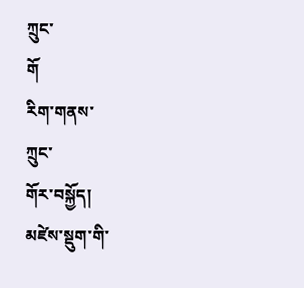ཀྲུང་
གོ
རིག་གནས་
ཀྲུང་
གོར་བསྐྱོད།
མཛེས་སྡུག་གི་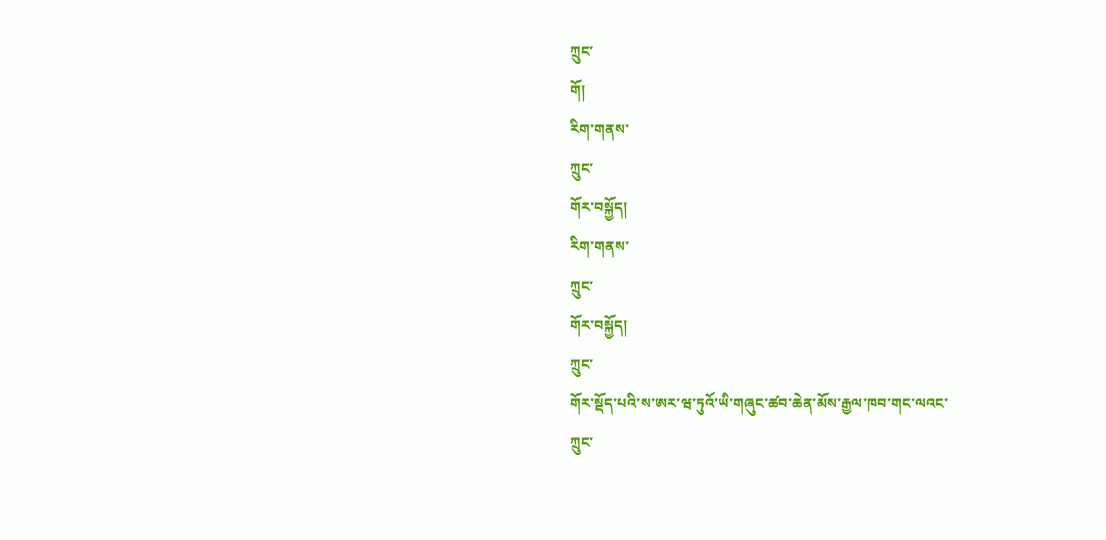ཀྲུང་
གོ།
རིག་གནས་
ཀྲུང་
གོར་བསྐྱོད།
རིག་གནས་
ཀྲུང་
གོར་བསྐྱོད།
ཀྲུང་
གོར་སྡོད་པའི་ས་ཨར་ཝ་ཏུའོ་ཡི་གཞུང་ཚབ་ཆེན་མོས་རྒྱལ་ཁབ་གང་ལའང་
ཀྲུང་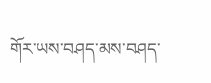གོར་ཡས་བཤད་མས་བཤད་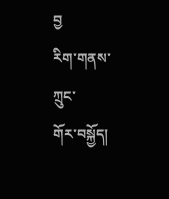བྱ
རིག་གནས་
ཀྲུང་
གོར་བསྐྱོད།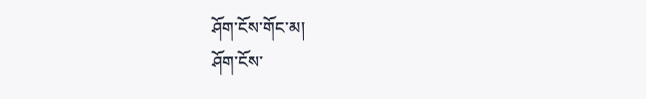ཤོག་ངོས་གོང་མ།
ཤོག་ངོས་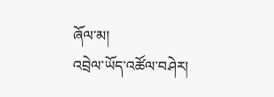ཞོལ་མ།
འབྲེལ་ཡོད་འཚོལ་བཤེར།